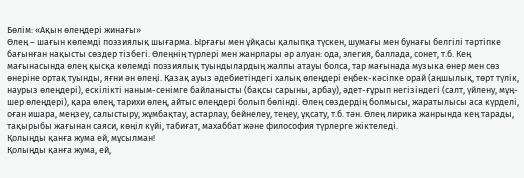Бөлім: «Ақын өлеңдері жинағы»
Өлең – шағын көлемді поэзиялық шығарма. Ырғағы мен ұйқасы қалыпқа түскен, шумағы мен бунағы белгілі тәртіпке бағынған нақысты сөздер тізбегі. Өлеңнің түрлері мен жанрлары әр алуан: ода, элегия, баллада, сонет, т.б. Кең мағынасында өлең қысқа көлемді поэзиялық туындылардың жалпы атауы болса, тар мағынада музыка өнер мен сөз өнеріне ортақ туынды, яғни ән өлеңі. Қазақ ауыз әдебиетіндегі халық өлеңдері еңбек-кәсіпке орай (аңшылық, төрт түлік, наурыз өлеңдері), ескілікті наным-сенімге байланысты (бақсы сарыны, арбау), әдет-ғұрып негізіндегі (салт, үйлену, мұң-шер өлеңдері), қара өлең, тарихи өлең, айтыс өлеңдері болып бөлінді. Өлең сөздердің болмысы, жаратылысы аса күрделі, оған ишара, меңзеу, салыстыру, жұмбақтау, астарлау, бейнелеу, теңеу, ұқсату, т.б. тән. Өлең лирика жанрында кең тарады, тақырыбы жағынан саяси, көңіл күйі, табиғат, махаббат және философия түрлерге жіктеледі.
Қолыңды қанға жума ей, мұсылман!
Қолыңды қанға жума, ей,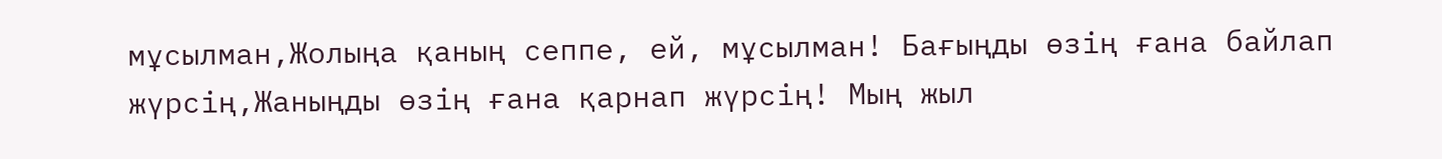мұсылман,Жолыңа қаның сеппе, ей, мұсылман! Бағыңды өзің ғана байлап жүрсің,Жаныңды өзің ғана қарнап жүрсің! Мың жыл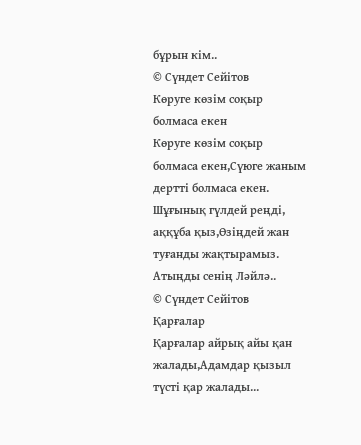бұрын кім..
© Сүндет Сейітов
Көруге көзім соқыр болмаса екен
Көруге көзім соқыр болмаса екен,Сүюге жаным дертті болмаса екен. Шұғынық гүлдей реңді, аққұба қыз,Өзіңдей жан туғанды жақтырамыз. Атыңды сенің Ләйлә..
© Сүндет Сейітов
Қарғалар
Қарғалар айрық айы қан жалады,Адамдар қызыл түсті қар жалады...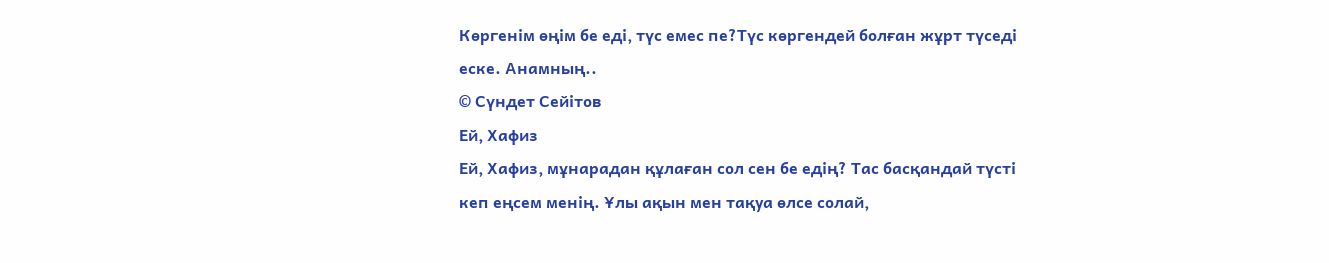Көргенім өңім бе еді, түс емес пе?Түс көргендей болған жұрт түседі еске. Анамның..
© Сүндет Сейітов
Ей, Хафиз
Ей, Хафиз, мұнарадан құлаған сол сен бе едің? Тас басқандай түсті кеп еңсем менің. Ұлы ақын мен тақуа өлсе солай,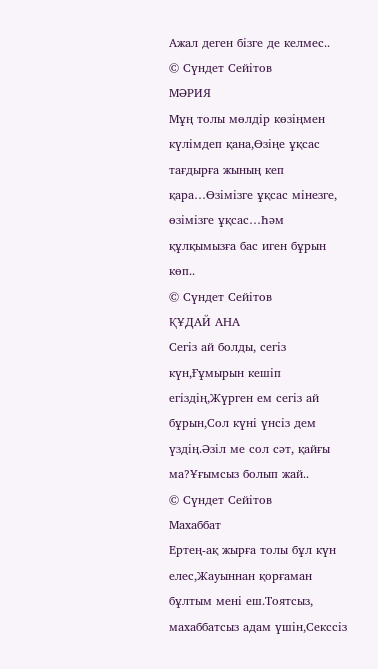Ажал деген бізге де келмес..
© Сүндет Сейітов
МӘРИЯ
Мұң толы мөлдір көзіңмен күлімдеп қана,Өзіңе ұқсас тағдырға жының кеп қара…Өзімізге ұқсас мінезге, өзімізге ұқсас…Һәм құлқымызға бас иген бұрын көп..
© Сүндет Сейітов
ҚҰДАЙ АНА
Сегіз ай болды, сегіз күн,Ғұмырын кешіп егіздің,Жүрген ем сегіз ай бұрын,Сол күні үнсіз дем үздің.Әзіл ме сол сәт, қайғы ма?Ұғымсыз болып жай..
© Сүндет Сейітов
Махаббат
Ертең-ақ жырға толы бұл күн елес,Жауыннан қорғаман бұлтым мені еш.Тоятсыз, махаббатсыз адам үшін,Секссіз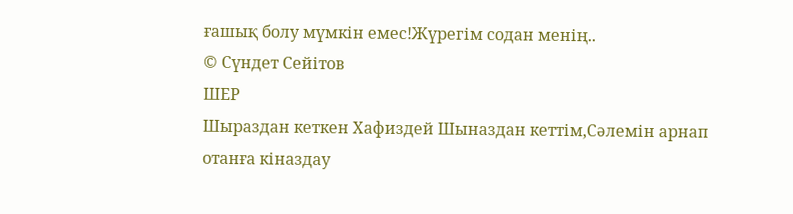ғашық болу мүмкін емес!Жүрегім содан менің..
© Сүндет Сейітов
ШЕР
Шыраздан кеткен Хафиздей Шыназдан кеттім,Сәлемін арнап отанға кіназдау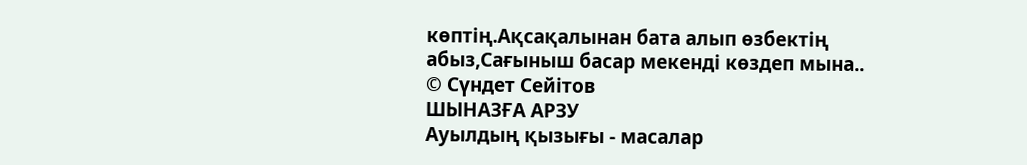көптің.Ақсақалынан бата алып өзбектің абыз,Сағыныш басар мекенді көздеп мына..
© Сүндет Сейітов
ШЫНАЗҒА АРЗУ
Ауылдың қызығы - масалар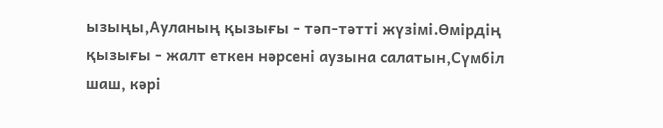ызыңы,Ауланың қызығы - тәп-тәтті жүзімі.Өмірдің қызығы - жалт еткен нәрсені аузына салатын,Сүмбіл шаш, кәрі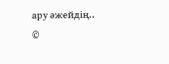ару әжейдің..
©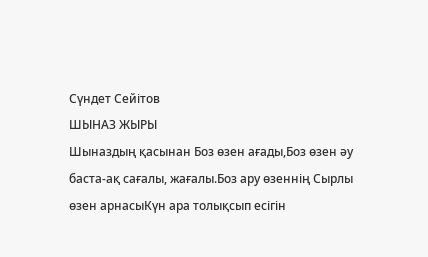Сүндет Сейітов
ШЫНАЗ ЖЫРЫ
Шыназдың қасынан Боз өзен ағады,Боз өзен әу баста-ақ сағалы, жағалы.Боз ару өзеннің Сырлы өзен арнасыКүн ара толықсып есігін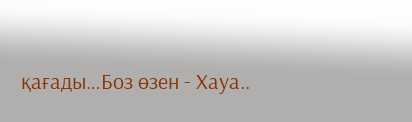қағады…Боз өзен - Хауа..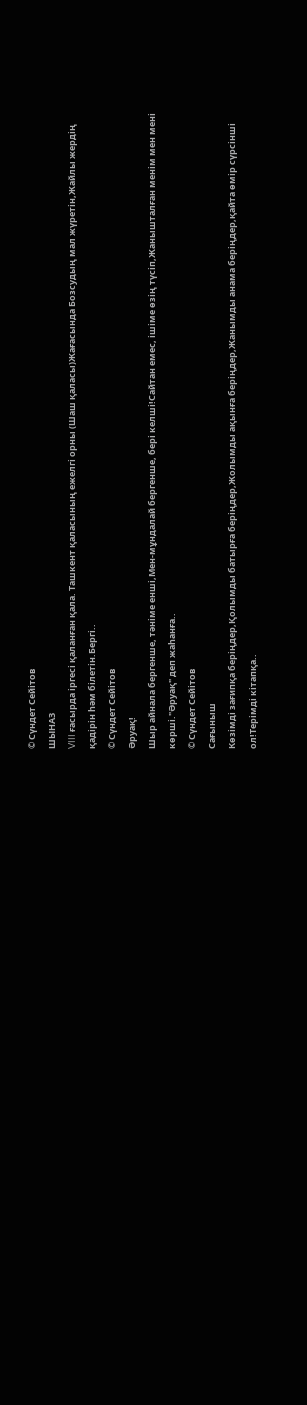© Сүндет Сейітов
ШЫНАЗ
VIII ғасырда іргесі қаланған қала. Ташкент қаласының ежелгі орны (Шаш қаласы)Жағасында Бозсудың мал жүретін,Жайлы жердің қадірін һәм білетін.Бергі..
© Сүндет Сейітов
Әруақ!
Шыр айнала бергенше, тәніме енші,Мен-мұндалай бергенше, бері келші!Сайтан емес, ішіме өзің түсіп,Жанышталған менім мен мені көрші."Әруақ" деп жаһанға..
© Сүндет Сейітов
Сағыныш
Көзімді зағипқа беріңдер,Қолымды батырға беріңдер,Жолымды ақынға беріңдер,Жанымды анама беріңдер,қайта өмір сүрсінші ол!Терімді кітапқа..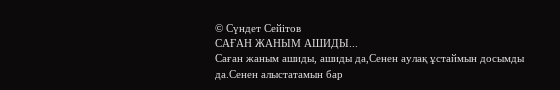© Сүндет Сейітов
САҒАН ЖАНЫМ АШИДЫ...
Саған жаным ашиды, ашиды да,Сенен аулақ ұстаймын досымды да.Сенен алыстатамын бар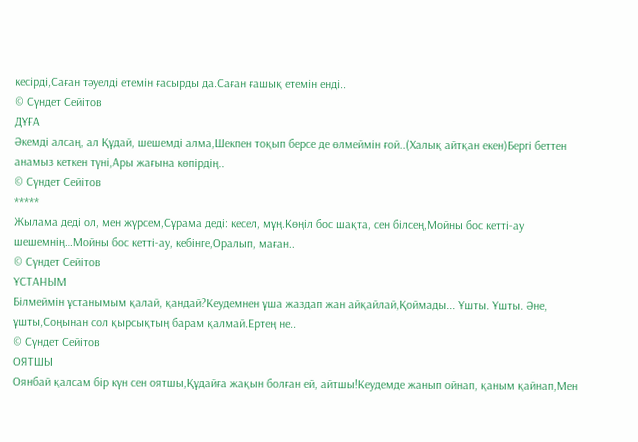кесірді,Саған тәуелді етемін ғасырды да.Саған ғашық етемін енді..
© Сүндет Сейітов
ДҰҒА
Әкемді алсаң, ал Құдай, шешемді алма,Шекпен тоқып берсе де өлмеймін ғой..(Халық айтқан екен)Бергі беттен анамыз кеткен түні,Ары жағына көпірдің..
© Сүндет Сейітов
*****
Жылама деді ол, мен жүрсем,Сұрама деді: кесел, мұң.Көңіл бос шақта, сен білсең,Мойны бос кетті-ау шешемнің…Мойны бос кетті-ау, кебінге,Оралып, маған..
© Сүндет Сейітов
ҰСТАНЫМ
Білмеймін ұстанымым қалай, қандай?Кеудемнен ұша жаздап жан айқайлай,Қоймады... Ұшты. Ұшты. Әне, ұшты,Соңынан сол қырсықтың барам қалмай.Ертең не..
© Сүндет Сейітов
ОЯТШЫ
Оянбай қалсам бір күн сен оятшы,Құдайға жақын болған ей, айтшы!Кеудемде жанып ойнап, қаным қайнап,Мен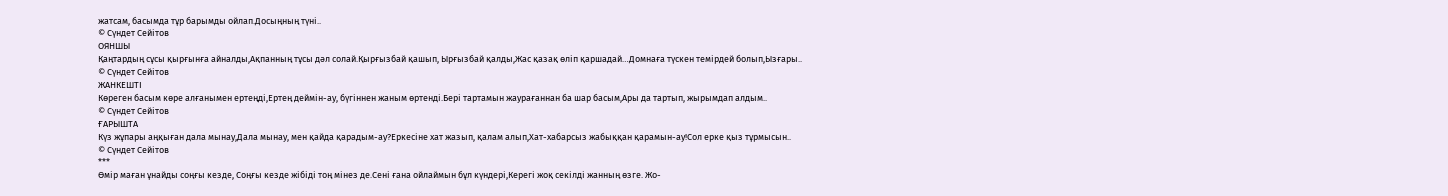жатсам, басымда тұр барымды ойлап.Досыңның түні..
© Сүндет Сейітов
ОЯНШЫ
Қаңтардың сұсы қырғынға айналды,Ақпанның тұсы дәл солай.Қырғызбай қашып, Ырғызбай қалды,Жас қазақ өліп қаршадай…Домнаға түскен темірдей болып,Ызғары..
© Сүндет Сейітов
ЖАНКЕШТІ
Көреген басым көре алғанымен ертеңді,Ертең деймін-ау, бүгіннен жаным өртенді.Бері тартамын жаурағаннан ба шар басым,Ары да тартып, жырымдап алдым..
© Сүндет Сейітов
ҒАРЫШТА
Күз жұпары аңқыған дала мынау,Дала мынау, мен қайда қарадым-ау?Еркесіне хат жазып, қалам алып,Хат-хабарсыз жабыққан қарамын-ау!Сол ерке қыз тұрмысын..
© Сүндет Сейітов
***
Өмір маған ұнайды соңғы кезде, Соңғы кезде жібіді тоң мінез де.Сені ғана ойлаймын бұл күндері,Керегі жоқ секілді жанның өзге. Жо-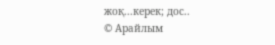жоқ...керек; дос..
© Арайлым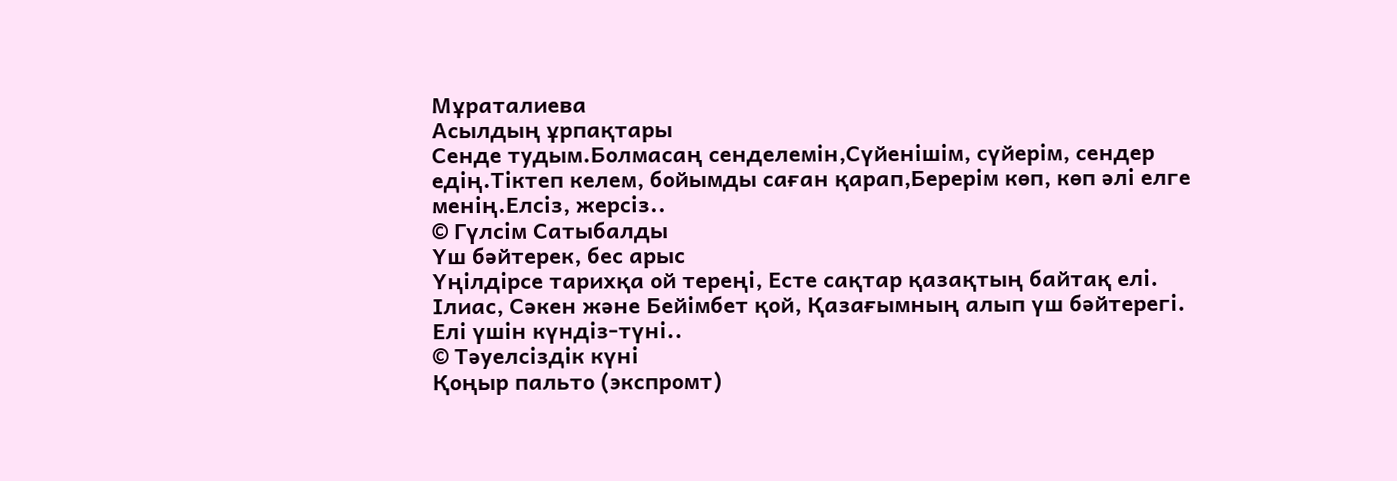Мұраталиева
Асылдың ұрпақтары
Сенде тудым.Болмасаң сенделемін,Сүйенішім, сүйерім, сендер едің.Тіктеп келем, бойымды саған қарап,Берерім көп, көп әлі елге менің.Елсіз, жерсіз..
© Гүлсім Сатыбалды
Үш бәйтерек, бес арыс
Үңілдірсе тарихқа ой тереңі, Есте сақтар қазақтың байтақ елі. Ілиас, Сәкен және Бейімбет қой, Қазағымның алып үш бәйтерегі. Елі үшін күндіз-түні..
© Тәуелсіздік күні
Қоңыр пальто (экспромт)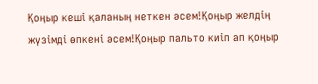Қоңыр кеші қаланың неткен әсем!Қоңыр желдің жүзімді өпкені әсем!Қоңыр пальто киіп ап қоңыр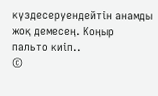күздесеруендейтін анамды жоқ демесең. Коңыр пальто киіп..
©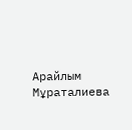Арайлым Мұраталиева